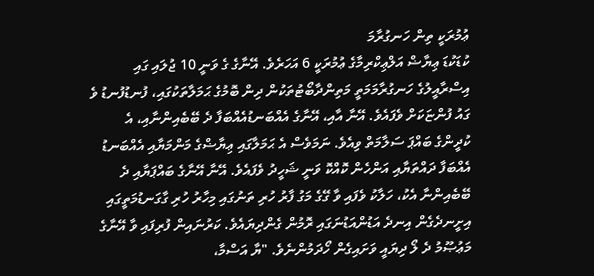ޢުމުރަކީ ތިން ހަނގުރާމަ
ކުޑަކުޑަ ޢިޔާޟް އަލްޢިކްރިމާގެ ޢުމުރަކީ 6 އަހަރެވެ. އޭނާގެ ގެ ވަނީ 10 ޖުލައި ގައި އިސްރާއީލުގެ ހަނގުރާމަމަތީ މަތިންދާބޯޓުތަކުން ދިން ބޮމުގެ ޙަމަލާތަކުގައި، ފުނޑުފުނޑު ވެ ގައު ފުންޏަކަށް ވެފައެވެ. އޭނާ އާއި، އޭނާގެ އެއްބަނޑުއެއްބަފާ ދެ ބޭބެއިންނާއި، އެ ކުދީންގެ ބައްޕަ ސަލާމަތް ވިއެވެ. ނަމަވެސް އެ ޙަމަލާގައި ޢިޔާޟްގެ މަންމަޔާއި އެއްބަނޑު އެއްބަފާ ދައްތަޔާއި އަންހެން ކޮއްކޮ ވަނީ ޝަހީދު ވެފައެވެ. އޭނާ އޭނާގެ ބައްޕަޔާއި ދެ ބޭބެއިންނާ އެކު، ހަލާކު ވެފައި ވާ ގޭގެ މަގު ފާރު ހުރި ތަނުގައި މިހާރު ހުރި ގާގަނޑުމަތީގައި އިށީނދެގެން އިނދެ އަޑުންއަޑުނަގައި ރޮމުން ގެންދިޔައެވެ. ކަރުނައިން ފުރިފައި ވާ އޭނާގެ މަޢުޞޫމު ދެ ލޯ ދިޔައީ ވަށައިގެން ހޯދަމުންނެވެ. "ޔާ އަސްމާ،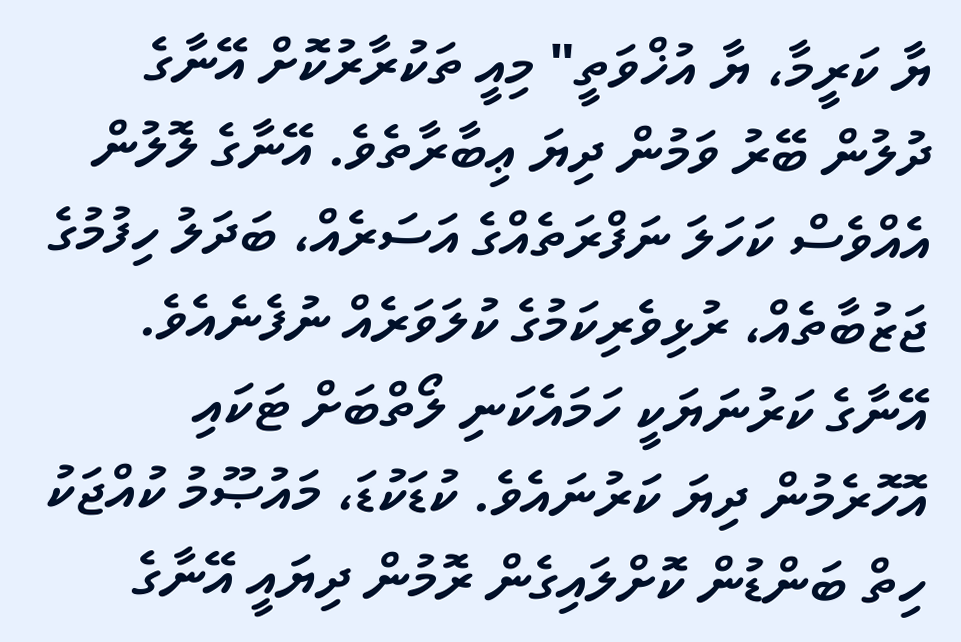ޔާ ކަރީމާ، ޔާ އުޚްވަތީ" މިއީ ތަކުރާރުކޮށް އޭނާގެ ދުލުން ބޭރު ވަމުން ދިޔަ ޢިބާރާތެވެ. އޭނާގެ ލޮލުން އެއްވެސް ކަހަލަ ނަފްރަތެއްގެ އަސަރެއް، ބަދަލު ހިފުމުގެ ޖަޒުބާތެއް، ރުޅިވެރިކަމުގެ ކުލަވަރެއް ނުފެނެއެވެ. އޭނާގެ ކަރުނަޔަކީ ހަމައެކަނި ލޯތްބަށް ޓަކައި އޮހޮރެމުން ދިޔަ ކަރުނައެވެ. ކުޑަކުޑަ، މައުޞޫމު ކުއްޖަކު ހިތް ބަންޑުން ކޮށްލައިގެން ރޮމުން ދިޔައީ އޭނާގެ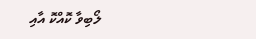ލޯބިވާ ކޮއްކޮ އާއި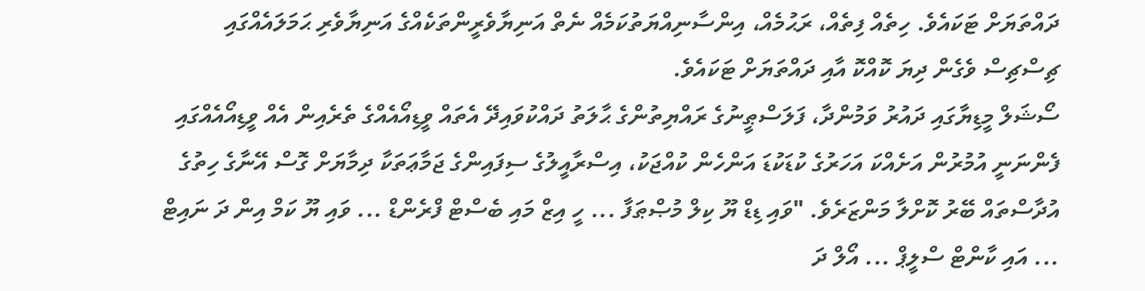ދައްތަޔަށް ޓަކައެވެ. ހިތެއް ފިތެއް، ރަޙުމެއް، އިންސާނިއްޔަތުކަމެއް ނެތް އަނިޔާވެރީންތަކެއްގެ އަނިޔާވެރި ޙަމަލައެއްގައި ޗިސްޗިސް ވެގެން ދިޔަ ކޮއްކޮ އާއި ދައްތަޔަށް ޓަކައެވެ.
ސޯޝަލް މީޑިޔާގައި ދައުރު ވަމުންދާ، ފަލަސްޠީނުގެ ރައްޔިތުންގެ ޙާލަތު ދައްކުވައިދޭ އެތައް ވީޑިއޯއެއްގެ ތެރެއިން އެއް ވީޑިއޯއެއްގައި ފެންނަނީ އުމުރުން އަށެއްކަ އަހަރުގެ ކުޑަކުޑަ އަންހެން ކުއްޖަކު، އިސްރާއީލުގެ ސިފައިންގެ ޖަމާޢަތަކާ ދިމާޔަށް ގޮސް އޭނާގެ ހިތުގެ އުދާސްތައް ބޭރު ކޮށްލާ މަންޒަރެވެ. "ވައި ޑިޑް ޔޫ ކިލް މުޞްޠަފާ ... ހީ އިޒް މައި ބެސްޓް ފްރެންޑް ... ވައި ޔޫ ކަމް އިން ދަ ނައިޓް ... އައި ކާންޓް ސްލީޕް ... އޯލް ދަ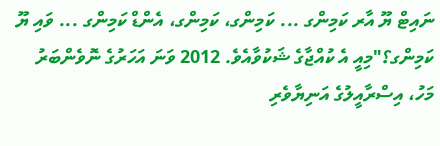ނައިޓް ޔޫ އާރ ކަމިންގ ... ކަމިންގ، ކަމިންގ، އެންޑް ކަމިންގ ... ވައި ޔޫ ކަމިންގ؟"މިއީ އެ ކުއްޖާގެ ޝަކުވާއެވެ. 2012 ވަނަ އަހަރުގެ ނޮވެންބަރު މަހު، އިސްރާއީލުގެ އަނިޔާވެރި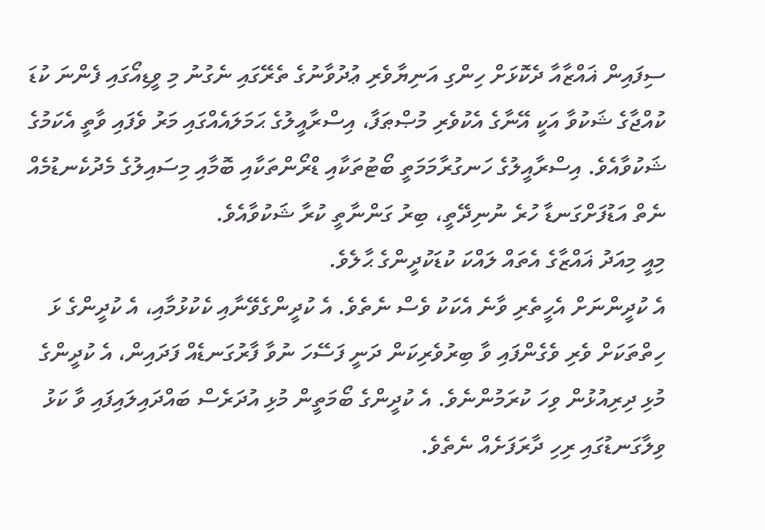ސިފައިން ޣައްޒާއާ ދެކޮޅަށް ހިންގި އަނިޔާވެރި ޢުދުވާނުގެ ތެރޭގައި ނެގުނު މި ވީޑިއޯގައި ފެންނަ ކުޑަ ކުއްޖާގެ ޝަކުވާ އަކީ އޭނާގެ އެކުވެރި މުޞްޠަފާ، އިސްރާއީލުގެ ޙަމަލައެއްގައި މަރު ވެފައި ވާތީ އެކަމުގެ ޝަކުވާއެވެ. އިސްރާއީލުގެ ހަނގުރާމަމަތީ ބޯޓުތަކާއި ޑްރޯންތަކާއި ބޮމާއި މިސައިލުގެ މެދުކެނޑުމެއް ނެތް އަޑުފަށްގަނޑާ ހުރެ ނުނިދޭތީ، ބިރު ގަންނާތީ ކުރާ ޝަކުވާއެވެ.
މިއީ މިއަދު ޣައްޒާގެ އެތައް ލައްކަ ކުޑަކުދީންގެ ޙާލެވެ.
އެ ކުދީންނަށް އެހީތެރި ވާނެ އެކަކު ވެސް ނެތެވެ. އެ ކުދީންގެވޭނާއި ކެކުޅުމާއި، އެ ކުދީންގެ ޅަ ހިތްތަކަށް ވެރި ވެގެންފައި ވާ ބިރުވެރިކަން ދަނީ ފަސޭހަ ނުވާ ފާރުގަނޑެއް ފަދައިން، އެ ކުދީންގެ މުޅި ދިރިއުޅުން ވިހަ ކުރަމުންނެވެ. އެ ކުދީންގެ ބޯމަތީން މުޅި އުދަރެސް ބައްދައިލައިފައި ވާ ކަޅު ވިލާގަނޑުގައި ރިހި ދާރަފަށެއް ނެތެވެ.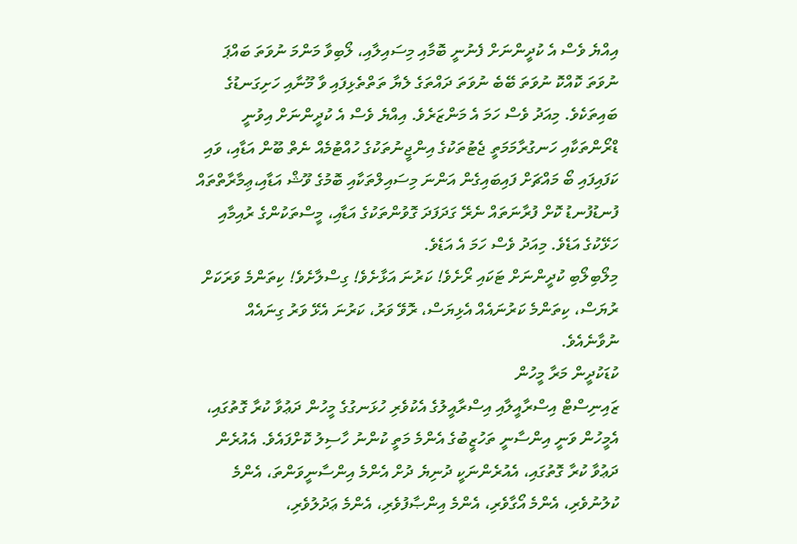އިއްޔެ ވެސް އެ ކުދީންނަށް ފެނުނީ ބޮމާއި މިސައިލާއި، ލޯބިވާ މަންމަ ނުވަތަ ބައްޕަ ނުވަތަ ކޮއްކޮ ނުވަތަ ބޭބެ ނުވަތަ ދައްތަގެ ލެޔާ ތަތްތެޅިފައި ވާ މޫނާއި ހަށިގަނޑުގެ ބައިތަކެވެ. މިއަދު ވެސް ހަމަ އެ މަންޒަރެވެ. އިއްޔެ ވެސް އެ ކުދީންނަށް އިވުނީ ޑްރޯންތަކާއި ހަނގުރާމަމަތީ ޖެޓުތަކުގެ އިންޖީނުތަކުގެ ހުއްޓުމެއް ނެތް ބޫން އަޑާއި، ވައި ކަފައިފައި ބޯ މައްޗަށް ފައިބައިގެން އަންނަ މިސައިލްތަކާއި ބޮމުގެ ވޫޝް އަޑާއި،ޢިމާރާތްތައް ފުނޑުފުނޑު ކޮށް ފުރާނަތައް ނެރޭ ގަދަފަދަ ގޮވުންތަކުގެ އަޑާއި، މީސްތަކުންގެ ރުއިމާއި ހަޅޭކުގެ އަޑެވެ. މިއަދު ވެސް ހަމަ އެ އަޑެވެ.
މިލޯބިލޯބި ކުދީންނަށް ޓަކައި ރޯށެވެ! ކަރުނަ އަޅާށެވެ! ގިސްލާށެވެ! ކިތަންމެ ވަރަކަށް ރުޔަސް، ކިތަންމެ ކަރުނައެއް އެޅިޔަސް، ރޮވޭ ވަރު، ކަރުނަ އެޅޭ ވަރު ގިނައެއް ނުވާނެއެވެ.
ކުޑަކުދީން މަރާ މީހުން
ޒައިނިސްޓް އިސްރާއީލާއި އިސްރާއީލުގެ އެކުވެރި ހުޅަނގުގެ މީހުން ދަޢުވާ ކުރާ ގޮތުގައި، އެމީހުން ވަނީ އިންސާނީ ތަހުޒީބުގެ އެންމެ މަތީ ކުންނު ހާސިލު ކޮށްފައެވެ. އެއުރެން ދަޢުވާ ކުރާ ގޮތުގައި، އެއުރެންނަކީ ދުނިޔެ ދުށް އެންމެ އިންސާނީވަންތަ، އެންމެ ކުލުނުވެރި، އެންމެ އޯގާވެރި، އެންމެ އިންޞާފުވެރި، އެންމެ ޢަދުލުވެރި،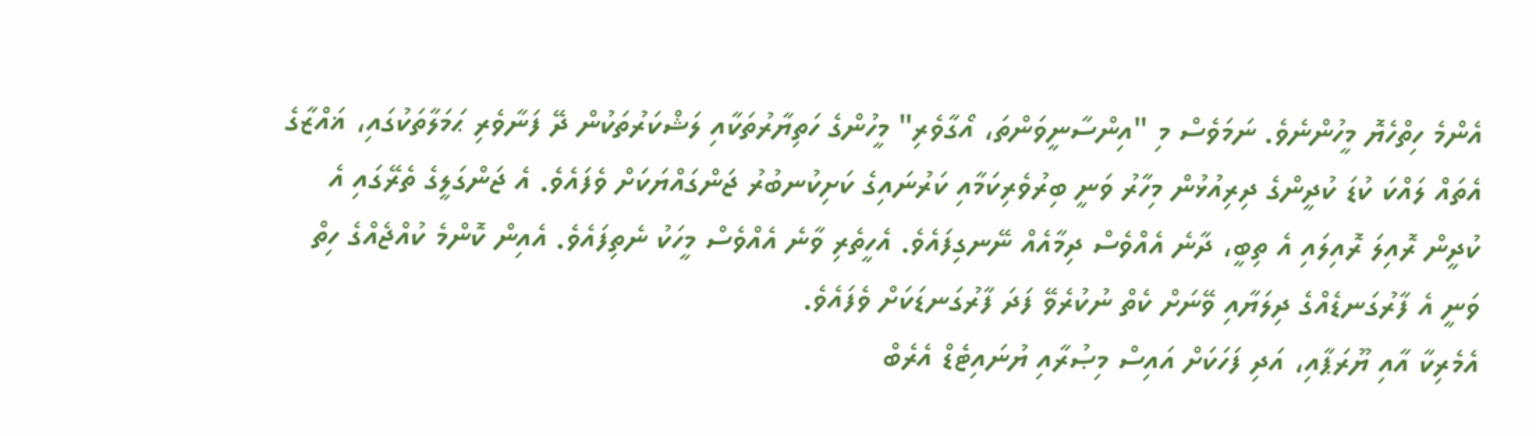އެންމެ ހިތްހެޔޮ މީހުންނެވެ. ނަމަވެސް މި "އިންސާނީވަންތަ، އޯގާވެރި" މީހުންގެ ހަތިޔާރުތަކާއި ލަޝްކަރުތަކުން ދޭ ފަނާވެރި ޙަމަލާތަކުގައި، ޣައްޒާގެ އެތައް ލައްކަ ކުޑަ ކުދީންގެ ދިރިއުޅުން މިހާރު ވަނީ ބިރުވެރިކަމާއި ކަރުނައިގެ ކަށިކުނބުރު ޖަންގައްޔަކަށް ވެފައެވެ. އެ ޖަންގަލީގެ ތެރޭގައި އެ ކުދީން ރޮއިލަ ރޮއިލައި އެ ތިބީ، ދާނެ އެއްވެސް ދިމާއެއް ނޭނގިފައެވެ. އެހީތެރި ވާނެ އެއްވެސް މީހަކު ނެތިފައެވެ. އެއިން ކޮންމެ ކުއްޖެއްގެ ހިތް ވަނީ އެ ފާރުގަނޑެއްގެ ދިލަޔާއި ވޭނަށް ކެތް ނުކުރެވޭ ފަދަ ފާރުގަނޑަކަށް ވެފައެވެ.
އެމެރިކާ އާއި ޔޫރަޕާއި، އަދި ފަހަކަށް އައިސް މިޞުރާއި ޔުނައިޓެޑް އެރެބް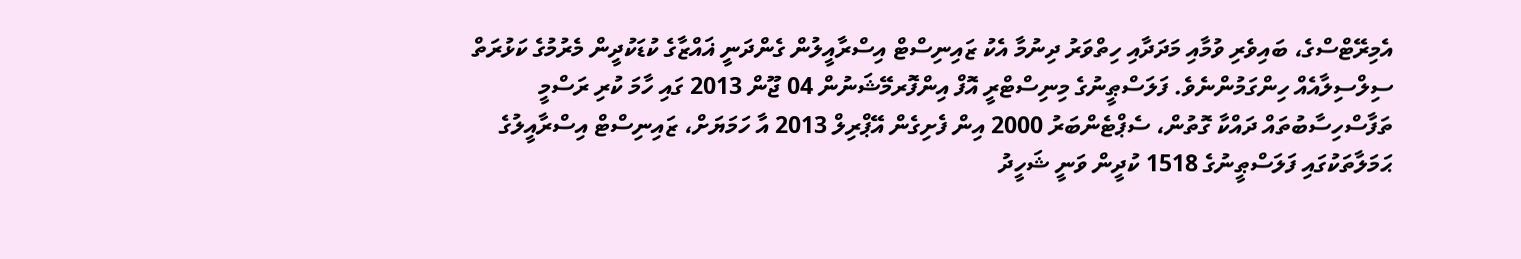އެމިރޭޓްސްގެ، ބައިވެރި ވުމާއި މަދަދާއި ހިތްވަރު ދިނުމާ އެކު ޒައިނިސްޓް އިސްރާއީލުން ގެންދަނީ ޣައްޒާގެ ކުޑަކުދީން މެރުމުގެ ކަޅުރަތް ސިލްސިލާއެއް ހިންގަމުންނެވެ. ފަލަސްޠީނުގެ މިނިސްޓްރީ އޮފް އިންފޮރމޭޝަނުން 04 ޖޫން 2013 ގައި ހާމަ ކުރި ރަސްމީ ތަފާސްހިސާބުތައް ދައްކާ ގޮތުން، ސެޕްޓެންބަރު 2000 އިން ފެށިގެން އޭޕްރިލް 2013 އާ ހަމަޔަށް، ޒައިނިސްޓް އިސްރާއީލުގެ ޙަމަލާތަކުގައި ފަލަސްޠީނުގެ 1518 ކުދީން ވަނީ ޝަހީދު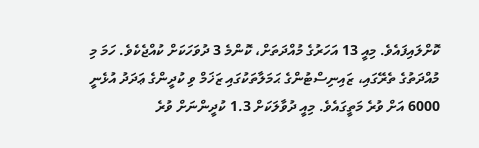ކޮށްލައިފައެވެ. މިއީ 13 އަހަރުގެ މުއްދަތަށް، ކޮންމެ 3 ދުވަހަކަށް ކުއްޖެކެވެ. ހަމަ މި މުއްދަތުގެ ތެރޭގައި، ޒައިނިސްޓުންގެ ޙަމަލާތަކުގައި ޒަޚަމް ވި ކުދީންގެ ޢަދަދު އުޅެނީ 6000 އަށް ވުރެ މަތީގައެވެ. މިއީ ދުވާލަކަށް 1.3 ކުދީންނަށް ވުރެ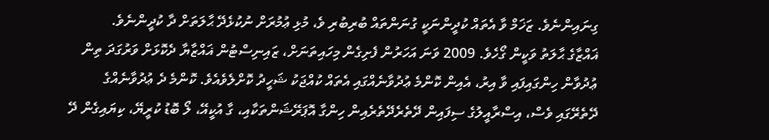ގިނައިންނެވެ. ޒަޚަމް ވާ އެތައް ކުދީންނަކީ ގުނަންތައް ބުރިބުރި ވެ، މުޅި ޢުމުރަށް ނުކުޅެދޭ ޙާލަތަށް ދާ ކުދީންނެވެ.
ޣައްޒާގެ ޙާލަތު ވަކީން ގޯހެވެ. 2009 ވަނަ އަހަރުން ފެށިގެން މިހައިތަނަށް، ޒައިނިސްޓުން ޣައްޒާޔާ ދެކޮޅަށް ވަރުގަދަ ތިން ޢުދުވާން ހިންގައިފައި ވާ އިރު، އެއިން ކޮންމެ ޢުދުވާނެއްގައި އެތައް ކުއްޖަކު ޝަހީދު ކޮށްލެވެއެވެ. ކޮންމެ ދެ ޢުދުވާނެއްގެ ދޭތެރޭގައި ވެސް، އިސްރާއީލުގެ ސިފައިން ދޭތެރެދޭތެރެއިން ހިންގާ އޮޕަރޭޝަންތަކާއި، ގާ އުކީއޭ، ލޯ ބޮޑު ކުރީޔޭ، ކިޔައިގެން ދޭ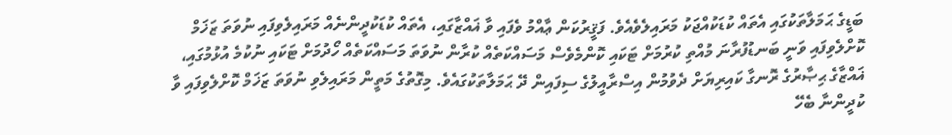ބަޑީގެ ޙަމަލާތަކުގައި އެތައް ކުޑަކުއްޖަކު މަރައިލެވެއެވެ. ފަޤީރުކަން ޢާއްމު ވެފައި ވާ ޣައްޒާގައި، އެތައް ކުޑަކުދީންނެއް މަރައިލެވިފައި ނުވަތަ ޒަޚަމް ކޮށްލެވިފައި ވަނީ ބަނޑުފުރާނަ މުއްތި ކުރުމަށް ޓަކައި ކޮންމެވެސް މަސައްކަތެއް ކުރާން ނުވަތަ މަސައްކަތެއް ހޯދުމަށް ޓަކައި ނުކުމެ އުޅުމުގައި، ޣައްޒާގެ ޙިޞާރުގެ ރޮނގާ ކައިރިޔަށް ދެވުމުން އިސްރާއީލުގެ ސިފައިން ދޭ ޙަމަލާތަކުގައެވެ. މިގޮތުގެ މަތީން މަރައިލެވި ނުވަތަ ޒަޚަމް ކޮށްލެވިފައި ވާ ކުދީންނާ ބެހޭ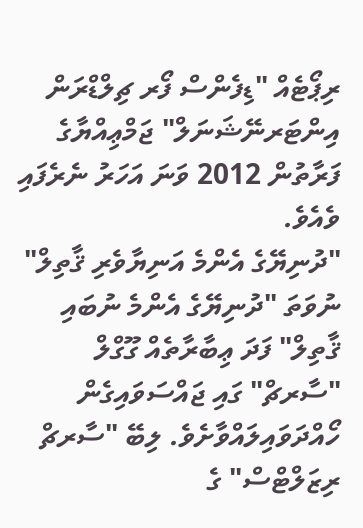ރިޕޯޓެއް "ޑިފެންސް ފޯރ ޗިލްޑްރަން އިންޓަރނޭޝަނަލް" ޖަމްޢިއްޔާގެ ފަރާތުން 2012 ވަނަ އަހަރު ނެރެފައި ވެއެވެ.
"ދުނިޔޭގެ އެންމެ އަނިޔާވެރި ޤާތިލް" ނުވަތަ "ދުނިޔޭގެ އެންމެ ނުބައި ޤާތިލް" ފަދަ ޢިބާރާތެއް ގޫގްލް "ސާރޗް" ގައި ޖައްސަވައިގެން ހޯއްދަވައިލައްވާށެވެ. ލިބޭ "ސާރޗް ރިޒަލްޓްސް" ގެ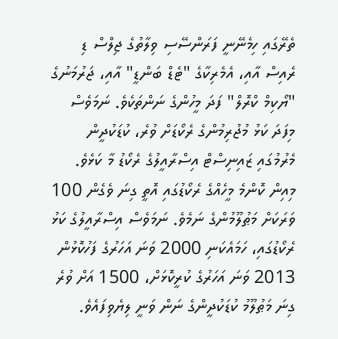ތެރޭގައި ހިމެނޭނީ ފަރަންސޭސި ވިލާތުގެ ޖިލްސް ޑި ރެއިސް އާއި، އެމެރިކާގެ "ޓެޑް ބަންޑީ" އާއި، ޖަރުމަނުގެ "ޔޯކިމް ކްރޮލް" ފަދަ މީހުންގެ ނަންތަކެވެ. ނަމަވެސް މިފަދަ ކަޅު މުޖުރިމުންގެ ރެކޯޑަށް ވުރެ، ކުޑަކުދީން މެރުމުގައި ޒައިނިސްޓް އިސްރާއީލުގެ ރެކޯޑު މާ ކަޅެވެ. މިއިން ކޮންމެ މީހެއްގެ ރެކޯޑުގައި އޮތީ ގިނަ ވެގެން 100 ވަރަކަށް މަޠުލޫމުންގެ ނަމެވެ. ނަމަވެސް އިސްރާއީލުގެ ކަޅު ރެކޯޑުގައި، ހަމައެކަނި 2000 ވަނަ އަހަރުގެ ފަހުކޮޅުން 2013 ވަނަ އަހަރުގެ ކުރީކޮޅަށް، 1500 އަށް ވުރެ ގިނަ މަޠުލޫމު ކުޑަކުދީންގެ ނަން ވަނީ ލިޔެވިފައެވެ.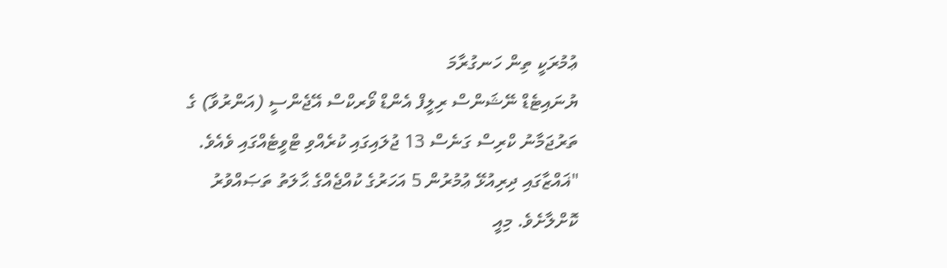ޢުމުރަކީ ތިން ހަނގުރާމަ
ޔުނައިޓެޑް ނޭޝަންސް ރިލީފް އެންޑް ވޯރކްސް އޭޖެންސީ (އަންރުވާ) ގެ ތަރުޖަމާނު ކްރިސް ގަނެސް 13 ޖުލައިގައި ކުރެއްވި ޓްވީޓެއްގައި ވެއެވެ. "ޣައްޒާގައި ދިރިއުޅޭ ޢުމުރުން 5 އަހަރުގެ ކުއްޖެއްގެ ޙާލަތު ތަޞައްވުރު ކޮށްލާށެވެ. މިއީ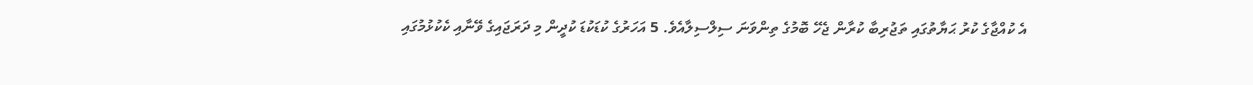އެ ކުއްޖާގެ ކުރު ޙަޔާތުގައި ތަޖުރިބާ ކުރާން ޖެހޭ ބޮމުގެ ތިންވަނަ ސިލްސިލާއެވެ. 5 އަހަރުގެ ކުޑަކުޑަ ކުދީން މި ދަރަޖައިގެ ވޭނާއި ކެކުޅުމުގައި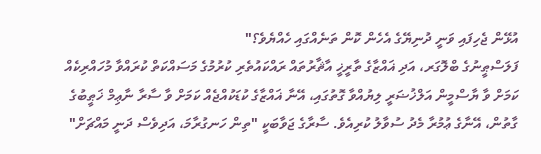އުޅޭން ޖެހިފައި ވަނީ ދުނިޔޭގެ އެހެން ކޮން ތަނެއްގައި ހެއްޔެވެ؟"
ފަލަސްޠީނުގެ ބްލޮގަރ، އަދި ޣައްޒާގެ ތާރީޚީ އާޘާރުތައް ރައްކައުތެރި ކުރުމުގެ މަސައްކަތް ކުރައްވާ މުހައްރިކެއް ކަމަށް ވާ ޔާސްމީން އަލްޚުޟަރީ ލިޔުއްވާ ގޮތުގައި، އޭނާ ޣައްޒާގެ ކުޑަކުއްޖެއް ކަމަށް ވާ ސާރާ ނާޢިމް ޚަޠީބުގެ ގާތުން، އޭނާގެ ޢުމުރާ މެދު ސުވާލު ކުރިއެވެ. ސާރާގެ ޖަވާބަކީ "ތިން ހަނގުރާމަ، އަދިވެސް ދަނީ މައްޗަށް"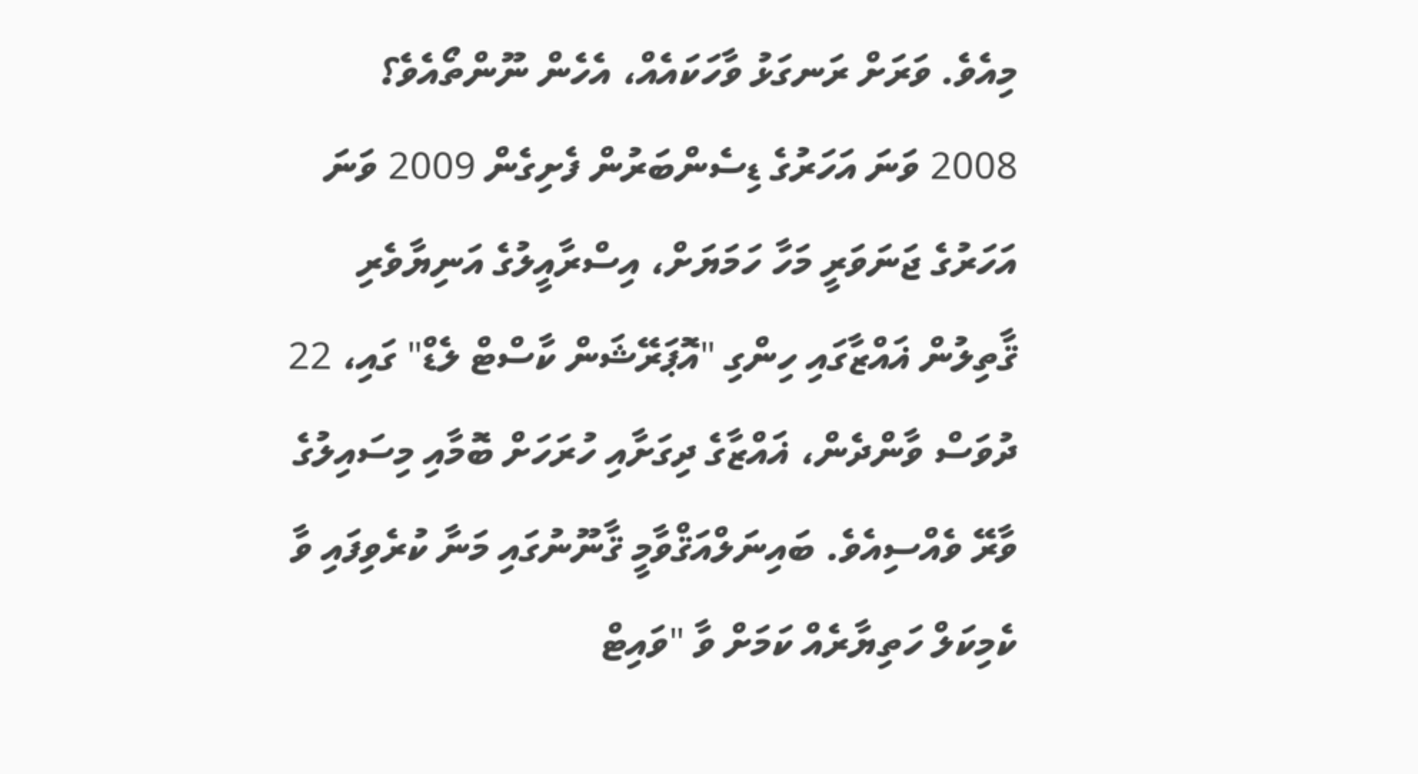މިއެވެ. ވަރަށް ރަނގަޅު ވާހަކައެއް، އެހެން ނޫންތޯއެވެ؟
2008 ވަނަ އަހަރުގެ ޑިސެންބަރުން ފެށިގެން 2009 ވަނަ އަހަރުގެ ޖަނަވަރީ މަހާ ހަމަޔަށް، އިސްރާއީލުގެ އަނިޔާވެރި ޤާތިލުން ޣައްޒާގައި ހިންގި "އޮޕަރޭޝަން ކާސްޓް ލެޑް" ގައި، 22 ދުވަސް ވާންދެން، ޣައްޒާގެ ދިގަށާއި ހުރަހަށް ބޮމާއި މިސައިލުގެ ވާރޭ ވެއްސިއެވެ. ބައިނަލްއަޤްވާމީ ޤާނޫނުގައި މަނާ ކުރެވިފައި ވާ ކެމިކަލް ހަތިޔާރެއް ކަމަށް ވާ "ވައިޓް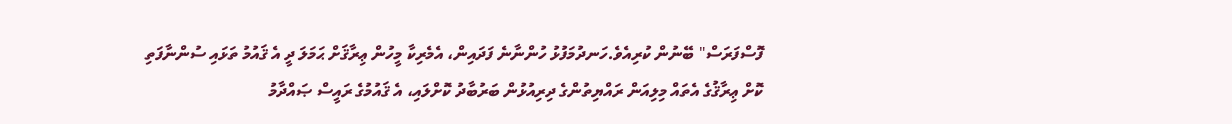ފޮސްފަރަސް" ބޭނުން ކުރިއެވެ.ހަނދުމަފުޅު ހުންނާނެ ފަދައިން، އެމެރިކާ މީހުން ޢިރާޤަށް ޙަމަލަ ދީ އެ ޤައުމު ތަޅައި ސުންނާފަތި ކޮށް ޢިރާޤުގެ އެތައް މިލިއަން ރައްޔިތުންގެ ދިރިއުޅުން ބަރުބާދު ކޮށްލައި، އެ ޤައުމުގެ ރައީސް ޞައްދާމު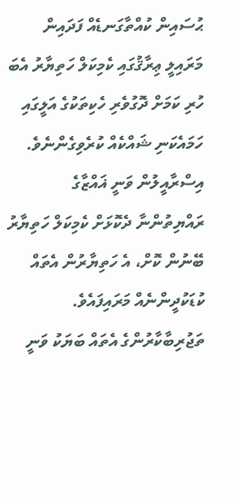ޙުސައިން ކުއްތާގަނޑެއް ފަދައިން މަރައިލީ ޢިރާޤުގައި ކެމިކަލް ހަތިޔާރު އެބަ ހުރި ކަމަށް ދޮގުވެރި ހެކިތަކުގެ އަލީގައި ހަމައެކަނި ޝައްކެއް ކުރެވިގެންނެވެ. އިސްރާއީލުން ވަނީ ޣައްޒާގެ ރައްޔިތުންނާ ދެކޮޅަށް ކެމިކަލް ހަތިޔާރު ބޭނުން ކޮށް، އެ ހަތިޔާރުން އެތައް ކުޑަކުދީންނެއް މަރައިފައެވެ. ތަޖުރިބާކާރުންގެ އެތައް ބަޔަކު ވަނީ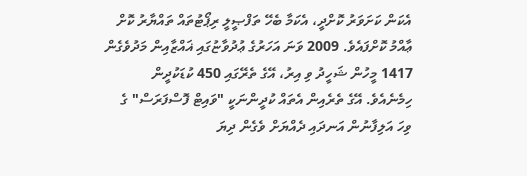އެކަން ކަށަވަރު ކޮށްދީ، އެކަމާ ބެހޭ ތަފްޞީލީ ރިޕޯޓުތައް ތައްޔާރު ކޮށް ޢާއްމު ކޮށްފައެވެ. 2009 ވަނަ އަހަރުގެ ޢުދުވާޏުގައި ޣައްޒާއިން މަދުވެގެން 1417 މީހުން ޝަހީދު ވި އިރު، އޭގެ ތެރޭގައި 450 ކުޑަކުދީން ހިމެނެއެވެ. އޭގެ ތެރެއިން އެތައް ކުދީންނަކީ "ވައިޓް ފޮސްފަރަސް" ގެ ވިހަ އަލިފާނުން އަނދައި ދެއްޔަށް ވެގެން ދިޔަ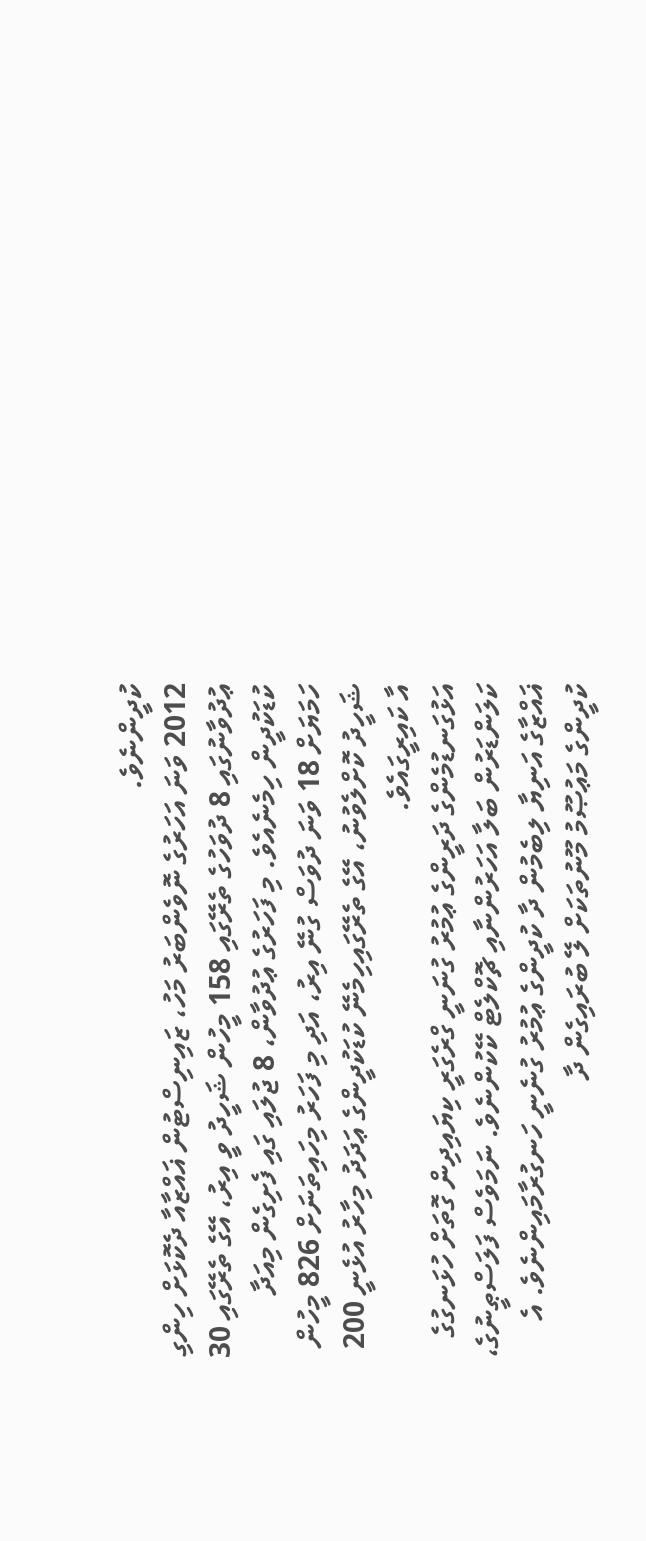ކުދީންނެވެ.
2012 ވަނަ އަހަރުގެ ނޮވެންބަރު މަހު، ޒައިނިސްޓުން ޣައްޒާއާ ދެކޮޅަށް ހިންގި ޢުދުވާނުގައި 8 ދުވަހުގެ ތެރޭގައި 158 މީހުން ޝަހީދު ވީ އިރު، އޭގެ ތެރޭގައި 30 ކުޑަކުދީން ހިމެނެއެވެ. މި ފަހަރުގެ ޢުދުވާން، 8 ޖުލައި ގައި ފެށިގެން މިއަދާ ހަމަޔަށް 18 ވަނަ ދުވަސް ގުނޭ އިރު، އަދި މި ފަހަރު މިހައިތަނަށް 826 މީހުން ޝަހީދު ކޮށްލެވުނު، އޭގެ ތެރޭގައިހިމެނޭ ކުޑަކުދީންގެ ޢަދަދު މިހާރު އުޅެނީ 200 އާ ކައިރީގައެވެ.
އަޅުގަނޑުމެންގެ ދަރީންގެ ޢުމުރު ގުނަނީ ގްރެގަރީ ކިޔައިދިން ގޮތަށް ހުޅަނގުގެ ކަލަންޑަރުން ބަލާ އަހަރުންނާއި ޗޮކްލެޓް ކޭކުންނެވެ. ނަމަވެސް ފަލަސްޠީނުގެ، ޣައްޒާގެ އަނިޔާ ލިބެމުން ދާ ކުދީންގެ ޢުމުރު ގުނެނީ ހަނގުރާމައިންނެވެ. އެ ކުދީންގެ މަޢުޞޫމު މޫނުތަކަށް ލޭ ބުރައިގެން ދާ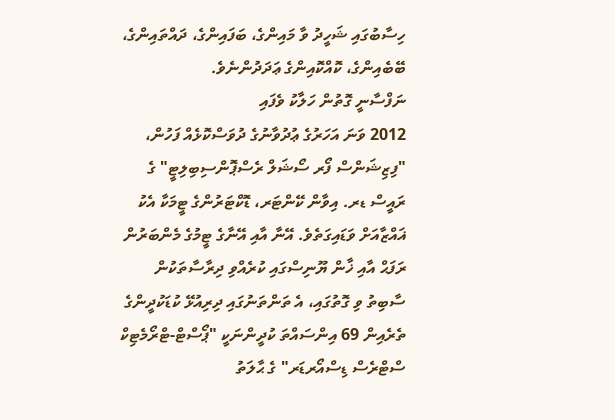ހިސާބުގައި ޝަހީދު ވާ މައިންގެ، ބަފައިންގެ، ދައްތައިންގެ، ބޭބެއިންގެ، ކޮއްކޮއިންގެ ޢަދަދުންނެވެ.
ނަފްސާނީ ގޮތުން ހަލާކު ވެފައި
2012 ވަނަ އަހަރުގެ ޢުދުވާނުގެ ދުވަސްކޮޅެއް ފަހުން، "ފިޒިޝަންސް ފޯރ ސޯޝަލް ރެސްޕޮންސިބިލިޓީ" ގެ ރައީސް ޑރ. އިވާން ކޭންޓަރ، ޑޮކްޓަރުންގެ ޓީމަކާ އެކު ޣައްޒާއަށް ވަޑައިގަތެވެ. އޭނާ އާއި އޭނާގެ ޓީމުގެ މެންބަރުން ރަފަޙް އާއި ޚާން ޔޫނިސްގައި ކުރެއްވި ދިރާސާތަކުން ސާބިތު ވި ގޮތުގައި، އެ ތަންތަނުގައި ދިރިއުޅޭ ކުޑަކުދީންގެ ތެރެއިން 69 އިންސައްތަ ކުދީންނަކީ "ޕޯސްޓް-ޓްރޯމެޓިކް ސްޓްރެސް ޑިސްއޯރޑަރ" ގެ ޙާލަތު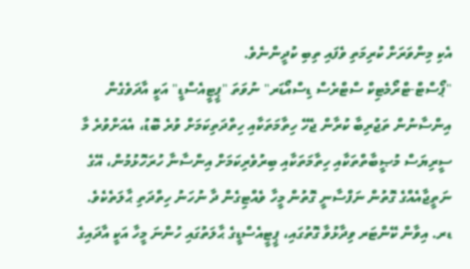އެކި މިންވަރަށް ކުރިމަތި ވެފައި ތިބި ކުދީންނެވެ.
"ޕޯސްޓް-ޓްރޯމެޓިކް ސްޓްރެސް ޑިސްއޯޑަރ" ނުވަތަ "ޕީޓީއެސްޑީ" އަކީ އާދަވެގެން އިންސާނުން ތަޖުރިބާ ކުރާން ޖެހޭ ހިތާމަތަކާއި ހިތްދަތިކަމަށް ވުރެ ބޮޑު، އެއަށްވުރެ މާ ސީރިޔަސް މުޞީބާތްތަކާއި ހިތާމަތަކާއި ބިރުވެރިކަމަށް އިންސާނާ ހުރަހޮޅުމުން، އޭގެ ނަތީޖާއެއްގެ ގޮތުން ނަފްސާނީ ގޮތުން މީހާ ވެއްޓިގެން ދާ ނުހަނު ހިތްދަތި ޙާލަތެކެވެ. ޑރ. އިވާން ކޭންޓަރ ވިދާޅުވާ ގޮތުގައި، ޕީޓީއެސްޑީގެ ޙާލަތުގައި ހުންނަ މީހާ އަކީ އާދައިގެ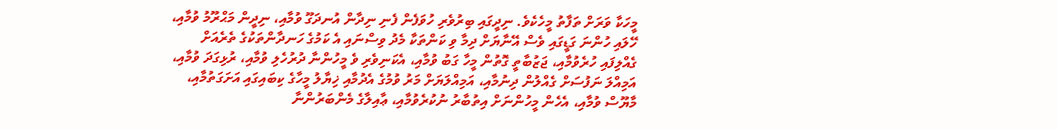މީހަކާ ވަރަށް ތަފާތު މީހެކެވެ. ނިދީގައި ބިރުވެރި ހުވަފެން ފެނި ނިދާން އުނދަގޫ ވުމާއި، ނިދީން މަޙްރޫމު ވުމާއި، ހޭލައި ހުންނަ ގަޑީގައި ވެސް އޭނާޔަށް ދިމާ ވި ކަންތަކާ މެދު ވިސްނައި އެ ކަމުގެ ހަނދާންތަކުގެ ތެރެއަށް ގެއްލިފައި ހުރެވުމާއި، ޖަޒުބާތީ ގޮތުން މީހާ ގަބު ވުމާއި، އެކަނިވެރި ވެ މީހުންނާ ދުރުހެލި ވުމާއި، ރުޅިގަދަ ވުމާއި، އަމިއްލަ ނަފުސަށް ގެއްލުން ދިނުމާއި، އަމިއްލަޔަށް މަރު ވުމުގެ އެދުމާއި ޚިޔާލު މީހާގެ ކިބައިގައި އަށަގަތުމާއި، މާޔޫސް ވުމާއި، އެހެން މީހުންނަށް އިތުބާރު ނުކުރެވުމާއި، ޢާއިލާގެ މެންބަރުންނާ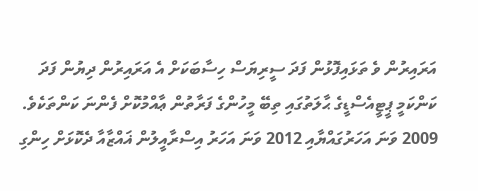އަރައިރުން ވެ ތަޅައިފޮޅުން ފަދަ ސީރިޔަސް ހިސާބަކަށް އެ އަރައިރުން ދިޔުން ފަދަ ކަންކަމީ ޕީޓީއެސްޑީގެ ޙާލަތުގައި ތިބޭ މީހުންގެ ފަރާތުން ޢާއްމުކޮށް ފެންނަ ކަންތަކެވެ.
2009 ވަނަ އަހަރުގައްޔާއި 2012 ވަނަ އަހަރު އިސްރާއީލުން ޣައްޒާއާ ދެކޮޅަށް ހިންގި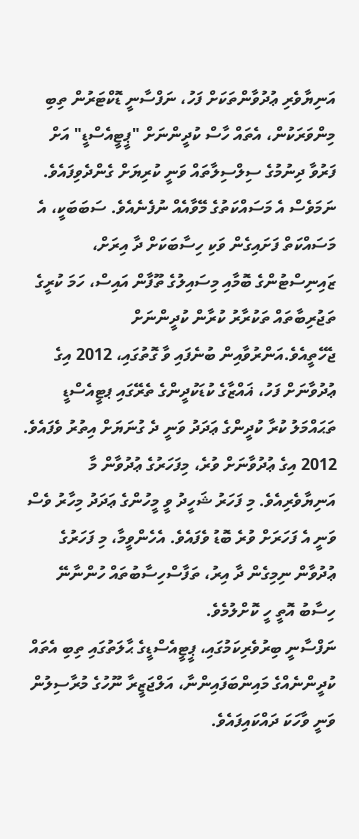އަނިޔާވެރި ޢުދުވާންތަކަށް ފަހު، ނަފްސާނީ ޑޮކްޓަރުން ތިބި މިންވަރަކުން، އެތައް ހާސް ކުދީންނަށް "ޕީޓީއެސްޑީ" އަށް ފަރުވާ ދިނުމުގެ ސިލްސިލާތައް ވަނީ ކުރިޔަށް ގެންދެވިފައެވެ. ނަމަވެސް އެ މަސައްކަތުގެ މޭވާއެއް ނުފެނެއެވެ. ސަބަބަކީ، އެ މަސައްކަތް ފަށައިގެން ވަކި ހިސާބަކަށް ދާ އިރަށް، ޒައިނިސްޓުންގެ ބޮމާއި މިސައިލުގެ ތޫފާން އައިސް، ހަމަ ކުރީގެ ތަޖުރިބާތައް ތަކުރާރު ކުރާން ކުދީންނަށް ޖެހޭތީއެވެ.އަންރުވާއިން ބުނެފައި ވާ ގޮތުގައި، 2012 އިގެ ޢުދުވާނަށް ފަހު، ޣައްޒާގެ ކުޑަކުދީންގެ ތެރޭގައި ޕޓީއެސްޑީ ތަޙައްމަލު ކުރާ ކުދީންގެ ޢަދަދު ވަނީ ދެ ގުނަޔަށް އިތުރު ވެފައެވެ. 2012 އިގެ ޢުދުވާނަށް ވުރެ، މިފަހަރުގެ ޢުދުވާން މާ އަނިޔާވެރިއެވެ. މި ފަހަރު ޝަހީދު ވީ މީހުންގެ ޢަދަދު މިހާރު ވެސް ވަނީ އެ ފަހަރަށް ވުރެ ބޮޑު ވެފައެވެ. އެހެންވީމާ، މި ފަހަރުގެ ޢުދުވާން ނިމިގެން ދާ އިރު، ތަފާސްހިސާބުތައް ހުންނާނޭ ހިސާބު އޮތީ ހީ ކޮށްލުމެވެ.
ނަފްސާނީ ބިރުވެރިކަމުގައި، ޕީޓީއެސްޑީގެ ޙާލަތުގައި ތިބި އެތައް ކުދީންނެއްގެ މައިންބަފައިންނާ، އަލްޖަޒީރާ ނޫހުގެ މުރާސިލުން ވަނީ ވާހަކަ ދައްކައިފައެވެ.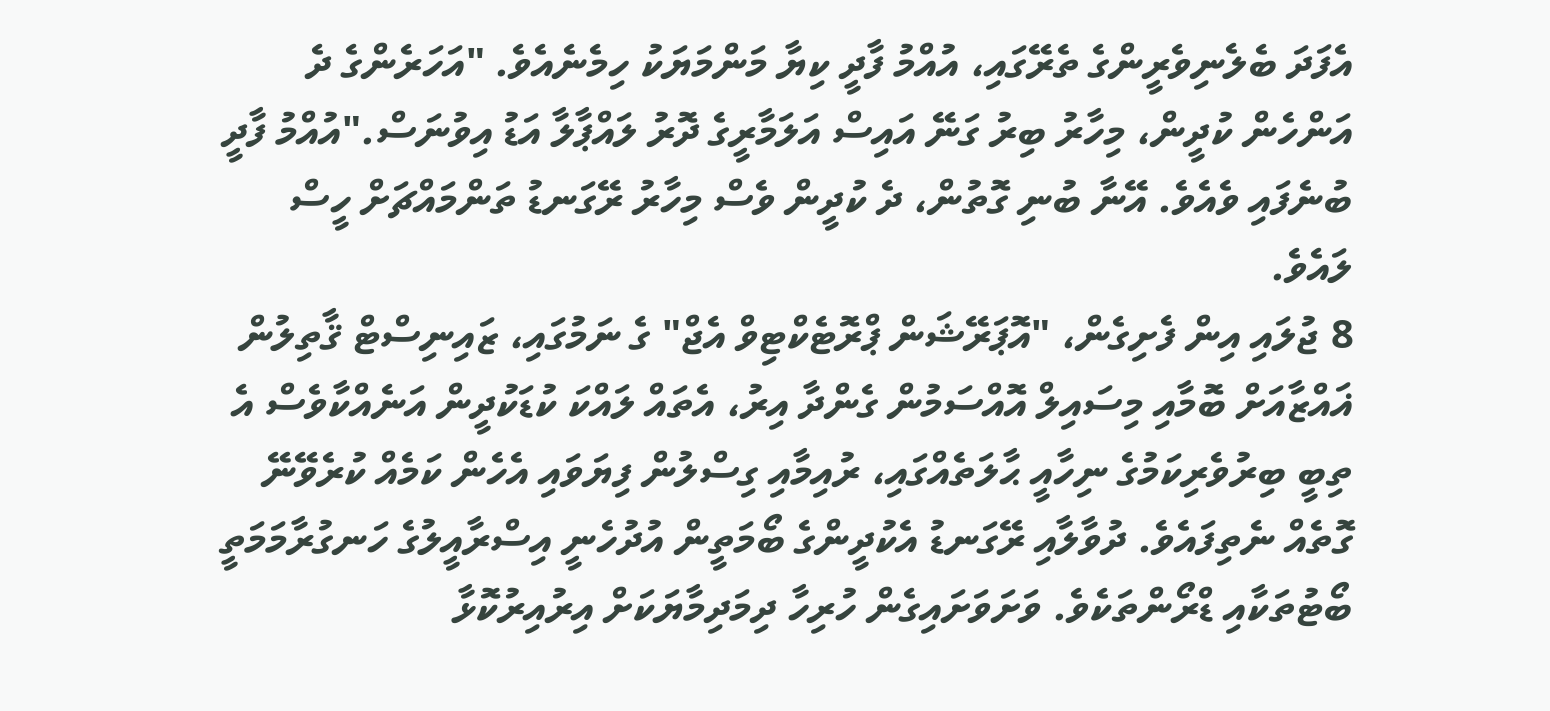އެފަދަ ބެލެނިވެރީންގެ ތެރޭގައި، އުއްމު ފާދީ ކިޔާ މަންމަޔަކު ހިމެނެއެވެ. "އަހަރެންގެ ދެ އަންހެން ކުދީން، މިހާރު ބިރު ގަނޭ އައިސް އަލަމާރީގެ ދޮރު ލައްޕާލާ އަޑު އިވުނަސް."އުއްމު ފާދީ ބުނެފައި ވެއެވެ. އޭނާ ބުނި ގޮތުން، ދެ ކުދީން ވެސް މިހާރު ރޭގަނޑު ތަންމައްޗަށް ހީސް ލައެވެ.
8 ޖުލައި އިން ފެށިގެން، "އޮޕަރޭޝަން ޕްރޮޓެކްޓިވް އެޖް" ގެ ނަމުގައި، ޒައިނިސްޓް ޤާތިލުން ޣައްޒާއަށް ބޮމާއި މިސައިލް އޮއްސަމުން ގެންދާ އިރު، އެތައް ލައްކަ ކުޑަކުދީން އަނެއްކާވެސް އެ ތިބީ ބިރުވެރިކަމުގެ ނިހާއީ ޙާލަތެއްގައި، ރުއިމާއި ގިސްލުން ފިޔަވައި އެހެން ކަމެއް ކުރެވޭނޭ ގޮތެއް ނެތިފައެވެ. ދުވާލާއި ރޭގަނޑު އެކުދީންގެ ބޯމަތީން އުދުހެނީ އިސްރާއީލުގެ ހަނގުރާމަމަތީ ބޯޓުތަކާއި ޑްރޯންތަކެވެ. ވަށަވަށައިގެން ހުރިހާ ދިމަދިމާޔަކަށް އިރުއިރުކޮޅާ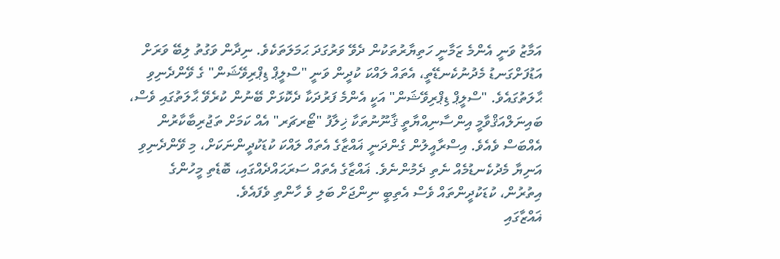އަމާޒު ވަނީ އެންމެ ޒަމާނީ ހަތިޔާރުތަކުން ދެވޭ ވަރުގަދަ ޙަމަލަތަކެވެ. ނިދާން ވަގުތު ލިބޭ ވަރަށް އަޑުފަށްގަނޑު މެދުނުކެނޑޭތީ، އެތައް ލައްކަ ކުދީން ވަނީ "ސްލީޕް ޑިޕްރިވޭޝަން" ގެ ވޭންދެނިވި ޙާލަތުގައެވެ. "ސްލީޕް ޑިޕްރިވޭޝަން" އަކީ އެންމެ ފަރުދަކާ ދެކޮޅަށް ބޭނުން ކުރެވޭ ޙާލަތުގައި ވެސް، ބައިނަލްއަޤްވާމީ އިންސާނިއްޔާތީ ޤާނޫނުތަކާ ޚިލާފު "ޓޯރޗަރ" އެއް ކަމަށް ތަޖުރިބާކާރުން އެއްބަސް ވެއެވެ. އިސްރާއީލުން ގެންދަނީ ޣައްޒާގެ އެތައް ލައްކަ ކުޑަކުދީންނަކަށް، މި ވޭންދެނިވި އަނިޔާ މެދުކެނޑުމެއް ނެތި ދެމުންނެވެ. ޣައްޒާގެ އެތައް ސަރަޙައްދެއްގައި، ބޮޑެތި މީހުންގެ އިތުރުން، ކުޑަކުދީންތައް ވެސް އެތިބީ ނިންޖަށް ބަލި ވެ ހާންތި ވެފައެވެ.
ޣައްޒާގައި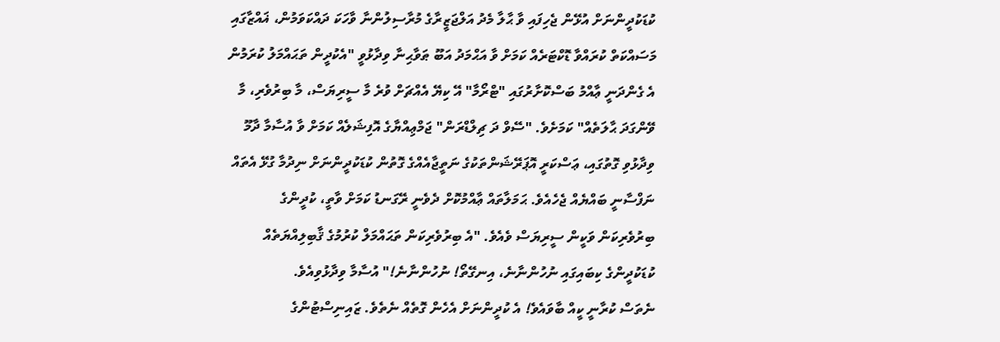ކުޑަކުދީންނަށް އުޅޭން ޖެހިފައި ވާ ޙާލާ މެދު އަލްޖަޒީރާގެ މުރާސިލުންނާ ވާހަކަ ދައްކަވަމުން، ޣައްޒާގައި މަސައްކަތް ކުރައްވާ ޑޮކްޓަރެއް ކަމަށް ވާ އަޙްމަދު އަބޫ ޠަވާޙިނާ ވިދާޅުވީ "އެކުދީން ތަޙައްމަލު ކުރަމުން އެ ގެންދަނީ ޢާއްމު ބަސްކޮށާރުގައި "ޓްރޯމާ" އޭ ކިޔޭ އެއްޗަށް ވުރެ މާ ސީރިޔަސް، މާ ބިރުވެރި، މާ ވޭންގަދަ ޙާލަތެއް" ކަމަށެވެ. "ސޭވް ދަ ޗިލްޑްރަން" ޖަމްޢިއްޔާގެ އޮފިޝަލެއް ކަމަށް ވާ އުސާމާ ދާމޫ ވިދާޅުވި ގޮތުގައި، ޢަސްކަރީ އޮޕަރޭޝަންތަކުގެ ނަތީޖާއެއްގެ ގޮތުން ކުޑަކުދީންނަށް ނިދުމާ ގުޅޭ އެތައް ނަފްސާނީ ބައްޔެއް ޖެހެއެވެ. ޙަމަލާތައް ޢާއްމުކޮށް ދެވެނީ ރޭގަނޑު ކަމަށް ވާތީ، ކުދީންގެ ބިރުވެރިކަން ވަކީން ސީރިޔަސް ވެއެވެ. "އެ ބިރުވެރިކަން ތަޙައްމަލް ކުރުމުގެ ޤާބިލިއްޔަތެއް ކުޑަކުދީންގެ ކިބައިގައި ނުހުންނާނެ، އިނގޭތޯ! ނުހުންނާނެ!" އުސާމާ ވިދާޅުވިއެވެ.
ނެތަސް ކުރާނީ ކީއް ބާވައެވެ! އެ ކުދީންނަށް އެހެން ގޮތެއް ނެތެވެ. ޒައިނިސްޓުންގެ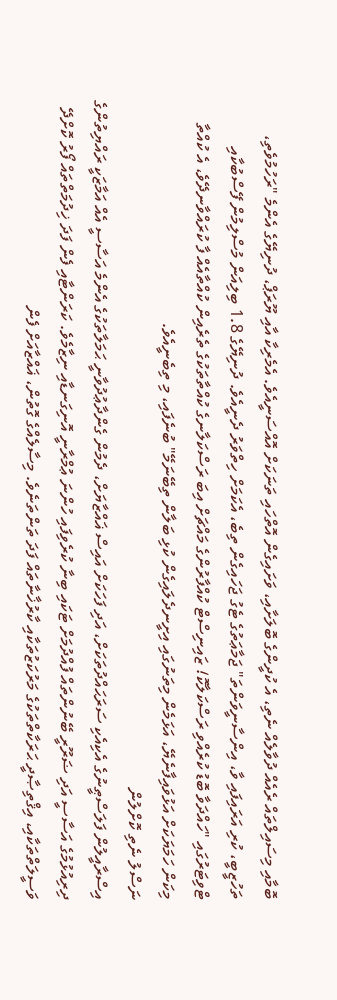ބޮމާއި މިސައިލްތައް ރެއެއް ދުވާލެއް ނެތި، އެ ކުދީންގެ ބޮލަށާއި، ވަށައިގެން އޮތްހައި ތަނަކަށް އޮއްސަނީއެވެ. އެމެރިކާ އާއި ޔޫރަޕް، ދުނިޔޭގެ އެންމެ "ރަހުމުވެތި، ތަހުޒީބީ، ކުރި އަރައިފައި ވާ، އިންސާނީވަންތަ" ޖަމާޢަތުގެ ޓެގު ޖަހައިގެން ތިބެ، އެކަމަށް ހިތްވަރު ދެނީއެވެ. ދުނިޔޭގެ 1.8 ބިލިއަން މުސްލިމުން ފޭސްބުކާއި ޓްވިޓަރުގައި "ހައްދަވާ ބޮޑު ކުރެއްވި ރަސްކަލާކޮ! ޒައިނިސްޓް ކުއްފާރުންގެ މައްޗަށް އިބަ ރަސްކަލާނގެ ކުއްތާތަކުގެ ތެރެއިން ކުއްތާއެއް ފާ ކުރައްވާނދޭވެ، އެ ކުއްތާ މިކަން ހަމަޔަކަށް އަޅުވައިފާނެޔޭ، އަޅަމެން މިތަނުގައި އިށީނދެލައިގެން ކުޅި ބަލާން ތިބޭނަމޭ" ބުނެފައި، މި ތިބެނީއެވެ.
ނަސްލު ނެތި ކޮށްލުން
އިސްރާއީލުން ފަލަސްޠީނުގެ އެކިއެކި ސަރަޙައްދުތަކަށް، އަދި ފަހަކަށް އައިސް ޣައްޒާޔަށް، ދެމުން ގެންދާޢުދުވާނީ ޙަމަލާތަކުގެ އެންމެ އަސާސީ އެއް އަމާޒަކީ ރައްޔިތުންގެ ދިރިއުޅުމުގެ އަސާސީ އަދި ޟަރޫރީ ބޭނުންތައް ފުއްދުމަށް ޓަކައި ބިނާ ކުރެވިފައި ހުންނަ ޢުމްރާނީ އޮނިގަނޑާއި ނިޒާމެވެ. ކަރަންޓާއި ފެން ފަދަ ޚިދުމަތްތައް ފޯރު ކޮށްދޭ ވަސީލަތްތަކާއި، އިޤްތިޞާދީ ޙަރަކާތްތަކުގެ މަރުކަޒުތަކާއި ކާރުޚާނާތައް ފަދަ ތަންތަނެވެ. މިސާލެއްގެ ގޮތުން، ޣައްޒާއަށް ފެން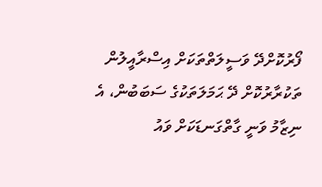ފޯރުކޮށްދޭ ވަސީލަތްތަކަށް އިސްރާއީލުން ތަކުރާރުކޮށް ދޭ ޙަމަލަތަކުގެ ސަބަބުން، އެ ނިޒާމު ވަނީ ގާތްގަނޑަކަށް ވައު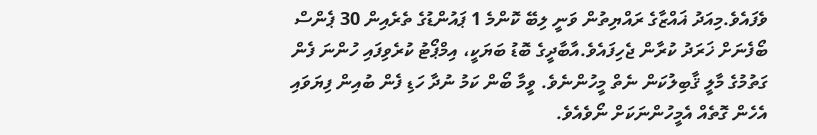ވެފައެވެ.މިއަދު ޣައްޒާގެ ރައްޔިތުން ވަނީ ލިބޭ ކޮންމެ 1 ޕައުންޑުގެ ތެރެއިން 30 ޕެންސް ބޯފެނަށް ޚަރަދު ކުރާން ޖެހިފައެވެ.އާބާދީގެ ބޮޑު ބަޔަކީ، އިމްޕޯޓު ކުރެވިފައި ހުންނަ ފެން ގަތުމުގެ މާލީ ޤާބިލުކަން ނެތް މީހުންނެވެ. ވީމާ ބޯން ކަމު ނުދާ ހަޑި ފެން ބުއިން ފިޔަވައި އެހެން ގޮތެއް އެމީހުންނަކަށް ނޯވެއެވެ.